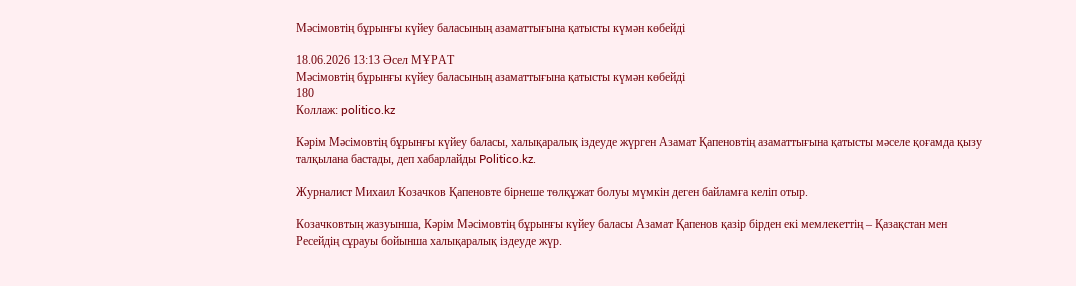Мәсімовтің бұрынғы күйеу баласының азаматтығына қатысты күмән көбейді

18.06.2026 13:13 Әсел МҰРАТ
Мәсімовтің бұрынғы күйеу баласының азаматтығына қатысты күмән көбейді
180
Коллаж: politico.kz

Кәрім Мәсімовтің бұрынғы күйеу баласы, халықаралық іздеуде жүрген Азамат Қапеновтің азаматтығына қатысты мәселе қоғамда қызу талқылана бастады, деп хабарлайды Politico.kz.

Журналист Михаил Козачков Қапеновте бірнеше төлқұжат болуы мүмкін деген байламға келіп отыр.

Козачковтың жазуынша, Кәрім Мәсімовтің бұрынғы күйеу баласы Азамат Қапенов қазір бірден екі мемлекеттің – Қазақстан мен Ресейдің сұрауы бойынша халықаралық іздеуде жүр.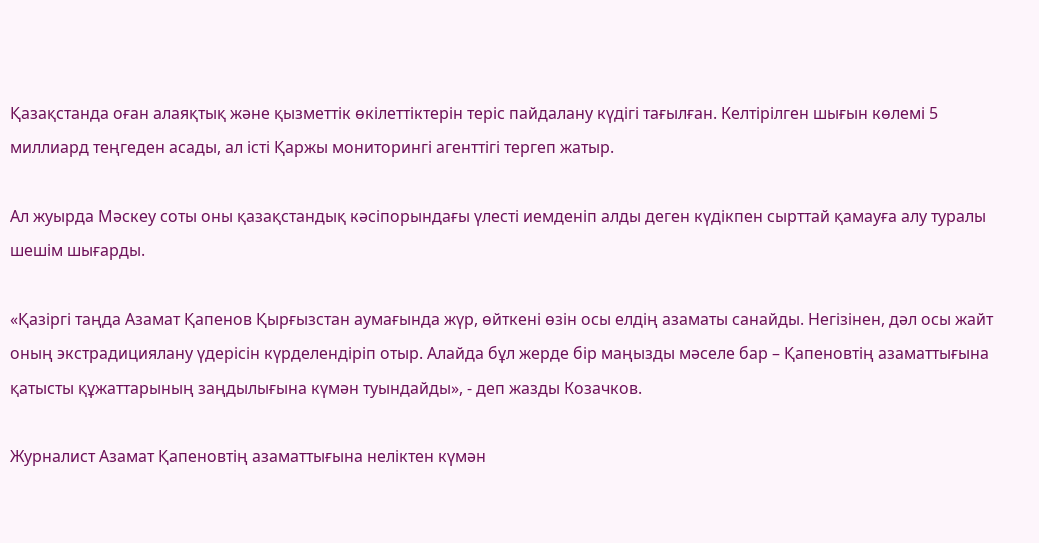Қазақстанда оған алаяқтық және қызметтік өкілеттіктерін теріс пайдалану күдігі тағылған. Келтірілген шығын көлемі 5 миллиард теңгеден асады, ал істі Қаржы мониторингі агенттігі тергеп жатыр.

Ал жуырда Мәскеу соты оны қазақстандық кәсіпорындағы үлесті иемденіп алды деген күдікпен сырттай қамауға алу туралы шешім шығарды.

«Қазіргі таңда Азамат Қапенов Қырғызстан аумағында жүр, өйткені өзін осы елдің азаматы санайды. Негізінен, дәл осы жайт оның экстрадициялану үдерісін күрделендіріп отыр. Алайда бұл жерде бір маңызды мәселе бар – Қапеновтің азаматтығына қатысты құжаттарының заңдылығына күмән туындайды», - деп жазды Козачков.

Журналист Азамат Қапеновтің азаматтығына неліктен күмән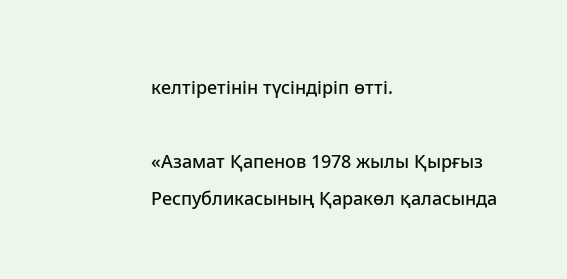келтіретінін түсіндіріп өтті.

«Азамат Қапенов 1978 жылы Қырғыз Республикасының Қаракөл қаласында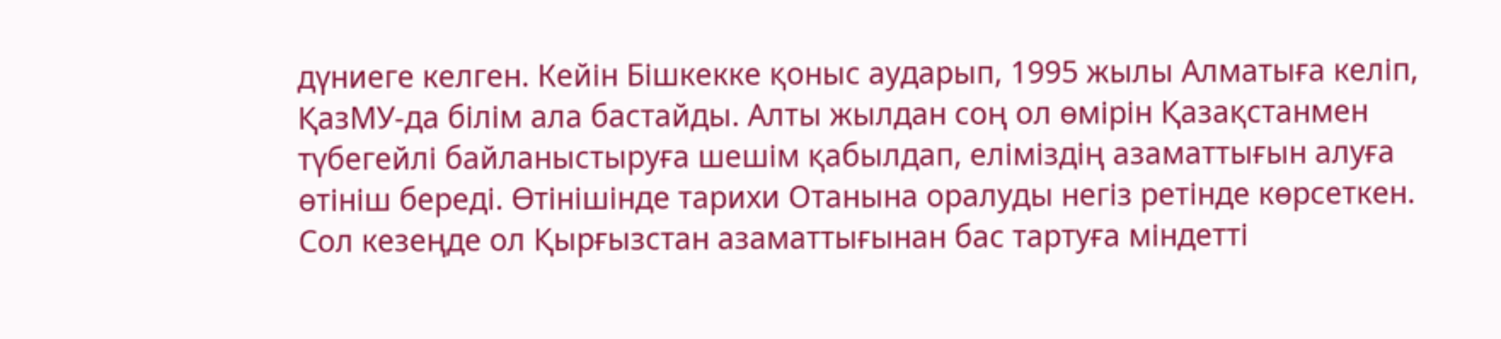дүниеге келген. Кейін Бішкекке қоныс аударып, 1995 жылы Алматыға келіп, ҚазМУ-да білім ала бастайды. Алты жылдан соң ол өмірін Қазақстанмен түбегейлі байланыстыруға шешім қабылдап, еліміздің азаматтығын алуға өтініш береді. Өтінішінде тарихи Отанына оралуды негіз ретінде көрсеткен. Сол кезеңде ол Қырғызстан азаматтығынан бас тартуға міндетті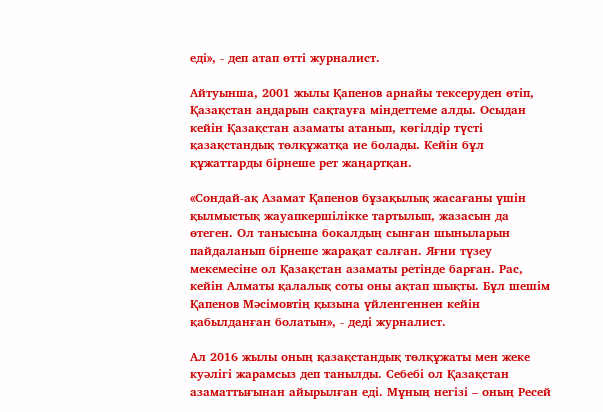еді», - деп атап өтті журналист.

Айтуынша, 2001 жылы Қапенов арнайы тексеруден өтіп, Қазақстан аңдарын сақтауға міндеттеме алды. Осыдан кейін Қазақстан азаматы атанып, көгілдір түсті қазақстандық төлқұжатқа ие болады. Кейін бұл құжаттарды бірнеше рет жаңартқан.

«Сондай-ақ Азамат Қапенов бұзақылық жасағаны үшін қылмыстық жауапкершілікке тартылып, жазасын да өтеген. Ол танысына бокалдың сынған шыныларын пайдаланып бірнеше жарақат салған. Яғни түзеу мекемесіне ол Қазақстан азаматы ретінде барған. Рас, кейін Алматы қалалық соты оны ақтап шықты. Бұл шешім Қапенов Мәсімовтің қызына үйленгеннен кейін қабылданған болатын», - деді журналист.

Ал 2016 жылы оның қазақстандық төлқұжаты мен жеке куәлігі жарамсыз деп танылды. Себебі ол Қазақстан азаматтығынан айырылған еді. Мұның негізі – оның Ресей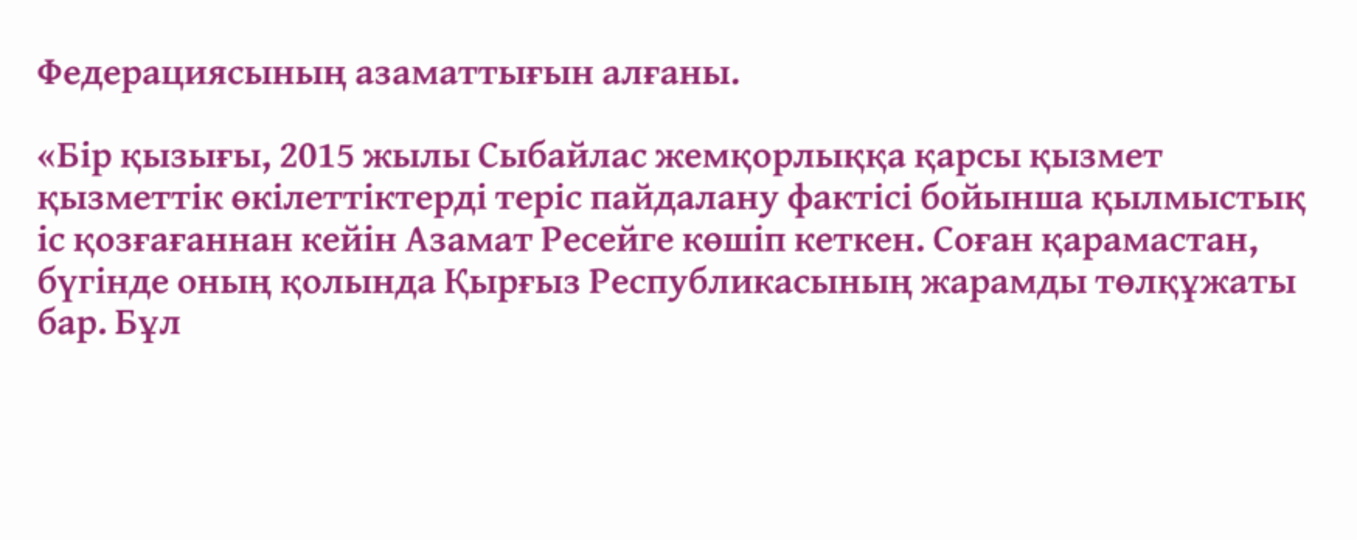Федерациясының азаматтығын алғаны.

«Бір қызығы, 2015 жылы Сыбайлас жемқорлыққа қарсы қызмет қызметтік өкілеттіктерді теріс пайдалану фактісі бойынша қылмыстық іс қозғағаннан кейін Азамат Ресейге көшіп кеткен. Соған қарамастан, бүгінде оның қолында Қырғыз Республикасының жарамды төлқұжаты бар. Бұл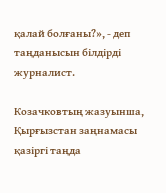қалай болғаны?», - деп таңданысын білдірді журналист.

Козачковтың жазуынша, Қырғызстан заңнамасы қазіргі таңда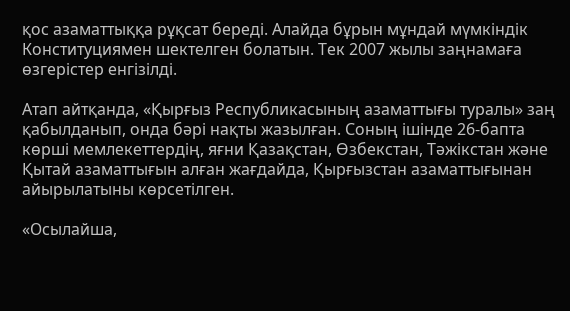қос азаматтыққа рұқсат береді. Алайда бұрын мұндай мүмкіндік Конституциямен шектелген болатын. Тек 2007 жылы заңнамаға өзгерістер енгізілді.

Атап айтқанда, «Қырғыз Республикасының азаматтығы туралы» заң қабылданып, онда бәрі нақты жазылған. Соның ішінде 26-бапта көрші мемлекеттердің, яғни Қазақстан, Өзбекстан, Тәжікстан және Қытай азаматтығын алған жағдайда, Қырғызстан азаматтығынан айырылатыны көрсетілген.

«Осылайша,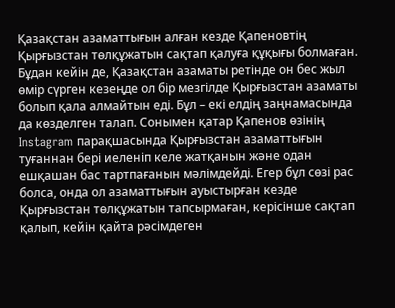Қазақстан азаматтығын алған кезде Қапеновтің Қырғызстан төлқұжатын сақтап қалуға құқығы болмаған. Бұдан кейін де, Қазақстан азаматы ретінде он бес жыл өмір сүрген кезеңде ол бір мезгілде Қырғызстан азаматы болып қала алмайтын еді. Бұл – екі елдің заңнамасында да көзделген талап. Сонымен қатар Қапенов өзінің Instagram парақшасында Қырғызстан азаматтығын туғаннан бері иеленіп келе жатқанын және одан ешқашан бас тартпағанын мәлімдейді. Егер бұл сөзі рас болса, онда ол азаматтығын ауыстырған кезде Қырғызстан төлқұжатын тапсырмаған, керісінше сақтап қалып, кейін қайта рәсімдеген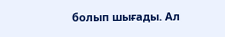болып шығады. Ал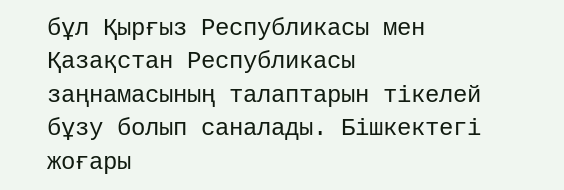бұл Қырғыз Республикасы мен Қазақстан Республикасы заңнамасының талаптарын тікелей бұзу болып саналады. Бішкектегі жоғары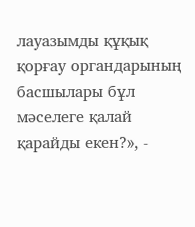лауазымды құқық қорғау органдарының басшылары бұл мәселеге қалай қарайды екен?», -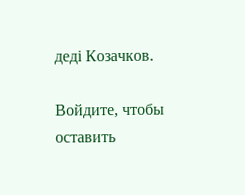деді Козачков.

Войдите, чтобы оставить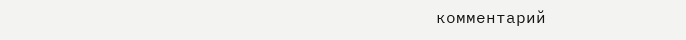комментарий